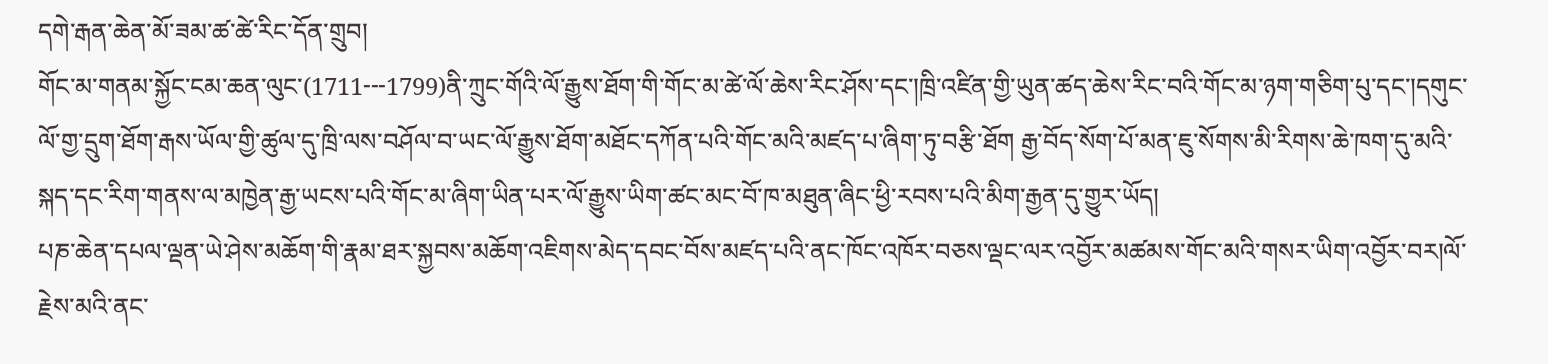དགེ་རྒན་ཆེན་མོ་ཟམ་ཚ་ཚེ་རིང་དོན་གྲུབ།
གོང་མ་གནམ་སྐྱོང་ངམ་ཆན་ལུང་(1711---1799)ནི་ཀྲུང་གོའི་ལོ་རྒྱུས་ཐོག་གི་གོང་མ་ཚེ་ལོ་ཆེས་རིང་ཤོས་དང་།ཁྲི་འཛིན་གྱི་ཡུན་ཚད་ཆེས་རིང་བའི་གོང་མ་ཉག་གཅིག་པུ་དང་།དགུང་ལོ་གྱ་དྲུག་ཐོག་རྒས་ཡོལ་གྱི་ཚུལ་དུ་ཁྲི་ལས་བཤོལ་བ་ཡང་ལོ་རྒྱུས་ཐོག་མཐོང་དཀོན་པའི་གོང་མའི་མཛད་པ་ཞིག་ཏུ་བརྩི་ཐོག རྒྱ་བོད་སོག་པོ་མན་ཇུ་སོགས་མི་རིགས་ཆེ་ཁག་དུ་མའི་སྐད་དང་རིག་གནས་ལ་མཁྱེན་རྒྱ་ཡངས་པའི་གོང་མ་ཞིག་ཡིན་པར་ལོ་རྒྱུས་ཡིག་ཚང་མང་བོ་ཁ་མཐུན་ཞིང་ཕྱི་རབས་པའི་མིག་རྒྱན་དུ་གྱུར་ཡོད།
པཎ་ཆེན་དཔལ་ལྡན་ཡེ་ཤེས་མཆོག་གི་རྣམ་ཐར་སྐྱབས་མཆོག་འཇིགས་མེད་དབང་བོས་མཛད་པའི་ནང་ཁོང་འཁོར་བཅས་ལྡང་ལར་འབྱོར་མཚམས་གོང་མའི་གསར་ཡིག་འབྱོར་བར།ལོ་རྗེས་མའི་ནང་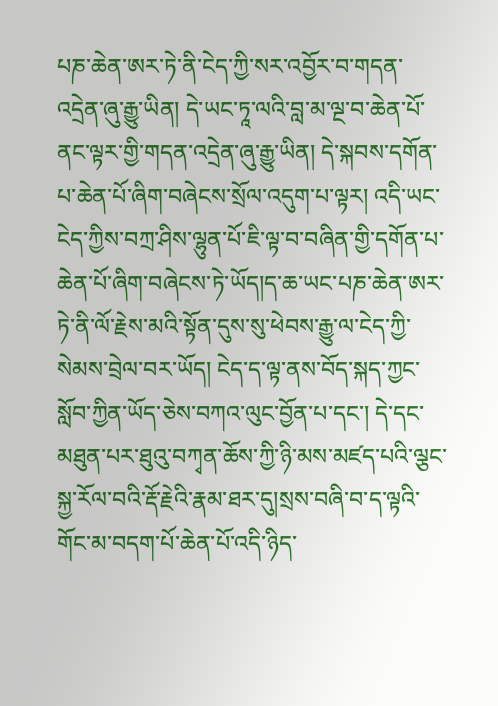པཎ་ཆེན་ཨར་ཏེ་ནི་ངེད་ཀྱི་སར་འབྱོར་བ་གདན་འདྲེན་ཞུ་རྒྱུ་ཡིན། དེ་ཡང་ཏཱ་ལའི་བླ་མ་ལྔ་བ་ཆེན་པོ་ནང་ལྟར་གྱི་གདན་འདྲེན་ཞུ་རྒྱུ་ཡིན། དེ་སྐབས་དགོན་པ་ཆེན་པོ་ཞིག་བཞེངས་སྲོལ་འདུག་པ་ལྟར། འདི་ཡང་ངེད་ཀྱིས་བཀྲ་ཤིས་ལྷུན་པོ་ཇི་ལྟ་བ་བཞིན་གྱི་དགོན་པ་ཆེན་པོ་ཞིག་བཞེངས་ཏེ་ཡོད།ད་ཆ་ཡང་པཎ་ཆེན་ཨར་ཏེ་ནི་ལོ་རྗེས་མའི་སྟོན་དུས་སུ་ཕེབས་རྒྱུ་ལ་ངེད་ཀྱི་སེམས་བྲེལ་བར་ཡོད། ངེད་ད་ལྟ་ནས་བོད་སྐད་ཀྱང་སློབ་ཀྱིན་ཡོད་ཅེས་བཀའ་ལུང་བྱོན་པ་དང་། དེ་དང་མཐུན་པར་ཐུའུ་བཀྭན་ཆོས་ཀྱི་ཉི་མས་མཛད་པའི་ལྕང་སྐྱ་རོལ་བའི་རྡོ་རྗེའི་རྣམ་ཐར་དུ།སྲས་བཞི་བ་ད་ལྟའི་གོང་མ་བདག་པོ་ཆེན་པོ་འདི་ཉིད་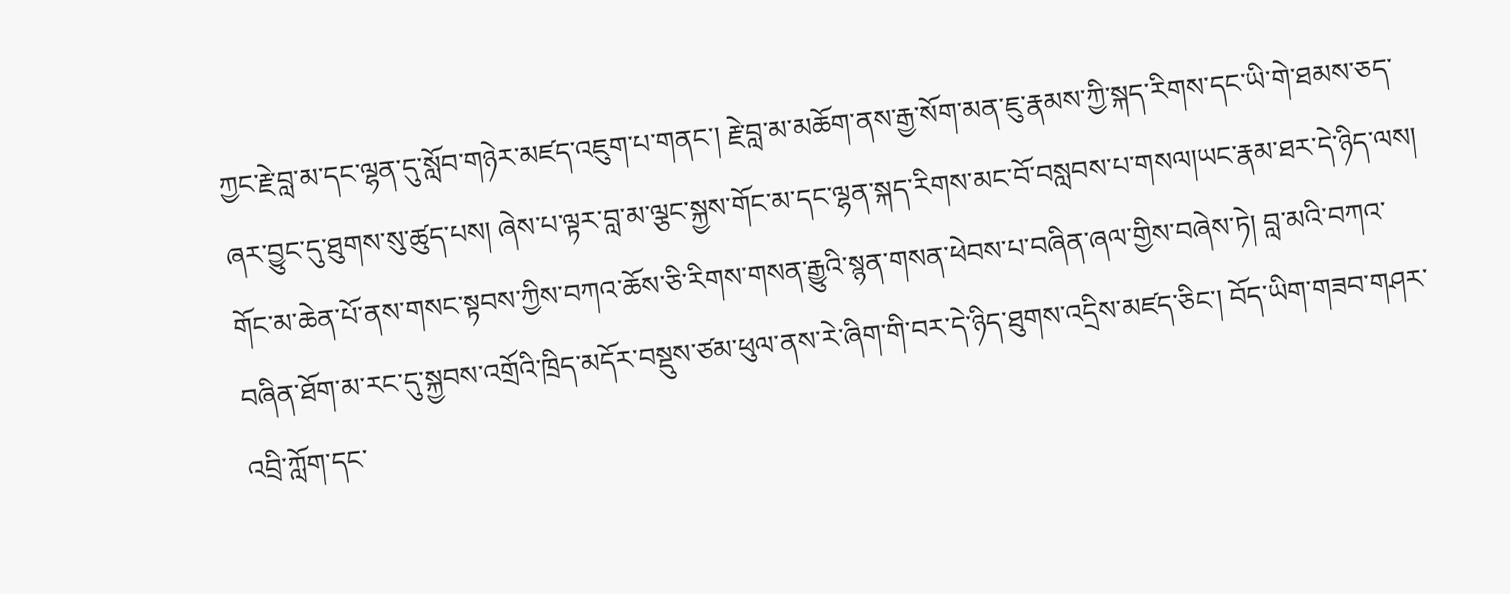ཀྱང་རྗེ་བླ་མ་དང་ལྷན་དུ་སློབ་གཉེར་མཛད་འཇུག་པ་གནང་། རྗེ་བླ་མ་མཆོག་ནས་རྒྱ་སོག་མན་ཇུ་རྣམས་ཀྱི་སྐད་རིགས་དང་ཡི་གེ་ཐམས་ཅད་ཞར་བྱུང་དུ་ཐུགས་སུ་ཚུད་པས། ཞེས་པ་ལྟར་བླ་མ་ལྕང་སྐྱས་གོང་མ་དང་ལྷན་སྐད་རིགས་མང་བོ་བསླབས་པ་གསལ།ཡང་རྣམ་ཐར་དེ་ཉིད་ལས། གོང་མ་ཆེན་པོ་ནས་གསང་སྟབས་ཀྱིས་བཀའ་ཆོས་ཅི་རིགས་གསན་རྒྱུའི་སྙན་གསན་ཕེབས་པ་བཞིན་ཞལ་གྱིས་བཞེས་ཏེ། བླ་མའི་བཀའ་བཞིན་ཐོག་མ་རང་དུ་སྐྱབས་འགྲོའི་ཁྲིད་མདོར་བསྡུས་ཙམ་ཕུལ་ནས་རེ་ཞིག་གི་བར་དེ་ཉིད་ཐུགས་འདྲིས་མཛད་ཅིང་། བོད་ཡིག་གཟབ་གཤར་འབྲི་ཀློག་དང་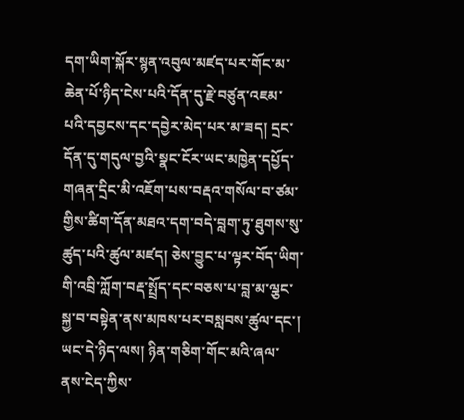དག་ཡིག་སྐོར་སྙན་འབུལ་མཛད་པར་གོང་མ་ཆེན་པོ་ཉིད་ངེས་པའི་དོན་དུ་རྗེ་བཙུན་འཇམ་པའི་དབྱངས་དང་དབྱེར་མེད་པར་མ་ཟད། དྲང་དོན་དུ་གདུལ་བྱའི་སྣང་ངོར་ཡང་མཁྱེན་དཔྱོད་གཞན་དྲིང་མི་འཇོག་པས་བརྡའ་གསོལ་བ་ཙམ་གྱིས་ཚིག་དོན་མཐའ་དག་བདེ་བླག་ཏུ་ཐུགས་སུ་ཚུད་པའི་ཚུལ་མཛད། ཅེས་བྱུང་པ་ལྟར་བོད་ཡིག་གི་འབྲི་ཀློག་བརྡ་སྤྲོད་དང་བཅས་པ་བླ་མ་ལྕང་སྐྱ་བ་བསྟེན་ནས་མཁས་པར་བསླབས་ཚུལ་དང་། ཡང་དེ་ཉིད་ལས། ཉིན་གཅིག་གོང་མའི་ཞལ་ནས་ངེད་ཀྱིས་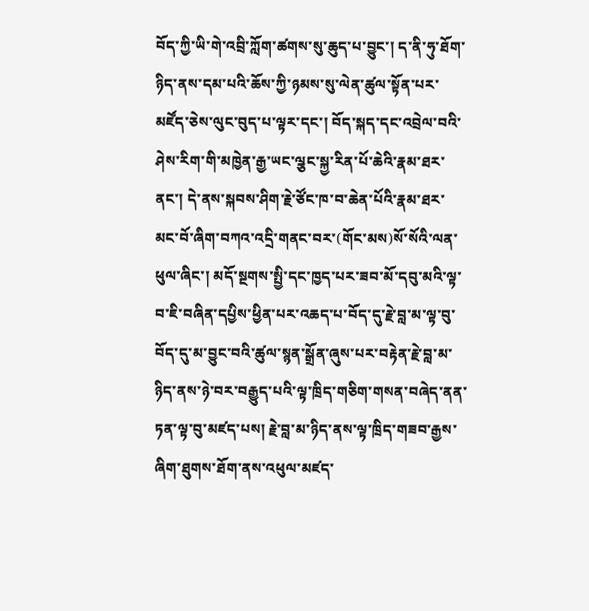བོད་ཀྱི་ཡི་གེ་འབྲི་ཀློག་ཚགས་སུ་ཆུད་པ་བྱུང་། ད་ནི་ཧུ་ཐོག་ཉིད་ནས་དམ་པའི་ཆོས་ཀྱི་ཉམས་སུ་ལེན་ཚུལ་སྟོན་པར་མཛོད་ཅེས་ལུང་བུད་པ་ལྟར་དང་། བོད་སྐད་དང་འབྲེལ་བའི་ཤེས་རིག་གི་མཁྱེན་རྒྱ་ཡང་ལྕང་སྐྱ་རིན་པོ་ཆེའི་རྣམ་ཐར་ནང་། དེ་ནས་སྐབས་ཤིག་རྗེ་ཙོང་ཁ་བ་ཆེན་པོའི་རྣམ་ཐར་མང་བོ་ཞིག་བཀའ་འདྲི་གནང་བར་(གོང་མས)སོ་སོའི་ལན་ཕུལ་ཞིང་། མདོ་སྔགས་སྤྱི་དང་ཁྱད་པར་ཟབ་མོ་དབུ་མའི་ལྟ་བ་ཇི་བཞིན་དཔྱིས་ཕྱིན་པར་འཆད་པ་བོད་དུ་རྗེ་བླ་མ་ལྟ་བུ་བོད་དུ་མ་བྱུང་བའི་ཚུལ་སྙན་སྒྲོན་ཞུས་པར་བརྟེན་རྗེ་བླ་མ་ཉིད་ནས་ཉེ་བར་བརྒྱུད་པའི་ལྟ་ཁྲིད་གཅིག་གསན་བཞེད་ནན་ཏན་ལྟ་བུ་མཛད་པས། རྗེ་བླ་མ་ཉིད་ནས་ལྟ་ཁྲིད་གཟབ་རྒྱས་ཞིག་ཐུགས་ཐོག་ནས་འཕུལ་མཛད་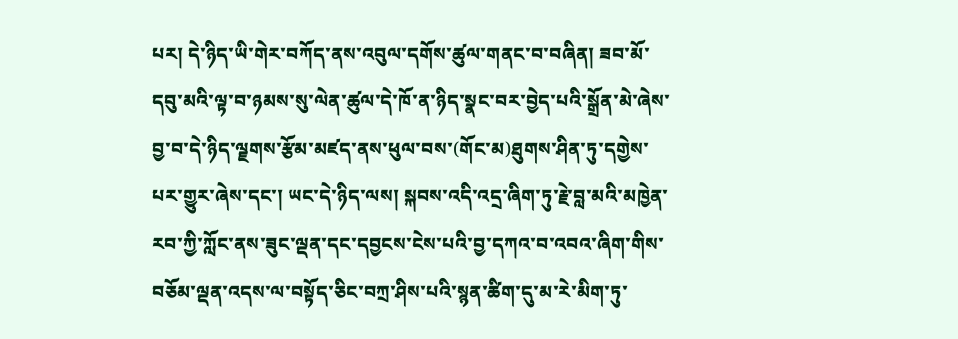པར། དེ་ཉིད་ཡི་གེར་བཀོད་ནས་འབུལ་དགོས་ཚུལ་གནང་བ་བཞིན། ཟབ་མོ་དབུ་མའི་ལྟ་བ་ཉམས་སུ་ལེན་ཚུལ་དེ་ཁོ་ན་ཉིད་སྣང་བར་བྱེད་པའི་སྒྲོན་མེ་ཞེས་བྱ་བ་དེ་ཉིད་ལྗགས་རྩོམ་མཛད་ནས་ཕུལ་བས་(གོང་མ)ཐུགས་ཤིན་ཏུ་དགྱེས་པར་གྱུར་ཞེས་དང་། ཡང་དེ་ཉིད་ལས། སྐབས་འདི་འདྲ་ཞིག་ཏུ་རྗེ་བླ་མའི་མཁྱེན་རབ་ཀྱི་ཀློང་ནས་ཟུང་ལྡན་དང་དབྱངས་ངེས་པའི་བྱ་དཀའ་བ་འབའ་ཞིག་གིས་བཅོམ་ལྡན་འདས་ལ་བསྟོད་ཅིང་བཀྲ་ཤིས་པའི་སྙན་ཚིག་དུ་མ་རེ་མིག་ཏུ་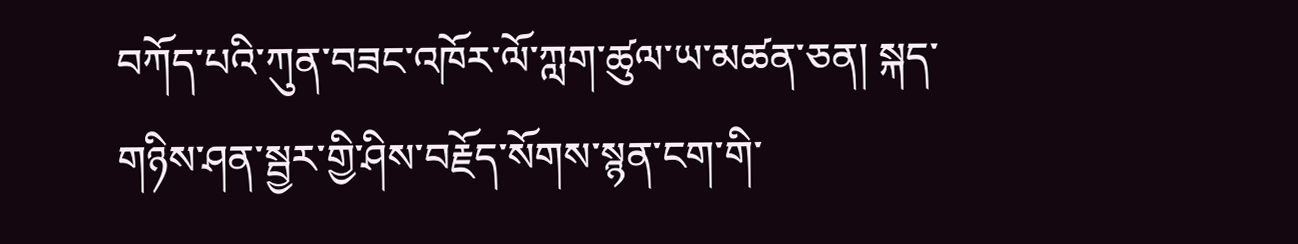བཀོད་པའི་ཀུན་བཟང་འཁོར་ལོ་ཀླག་ཚུལ་ཡ་མཚན་ཅན། སྐད་གཉིས་ཤན་སྦྱར་གྱི་ཤིས་བརྗོད་སོགས་སྙན་ངག་གི་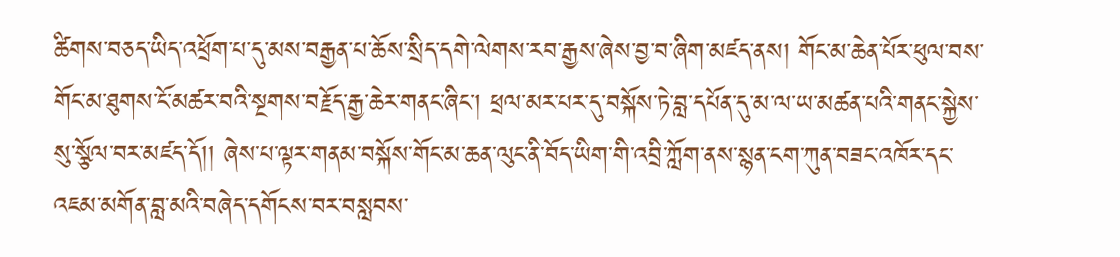ཚིགས་བཅད་ཡིད་འཕྲོག་པ་དུ་མས་བརྒྱན་པ་ཆོས་སྲིད་དགེ་ལེགས་རབ་རྒྱས་ཞེས་བྱ་བ་ཞིག་མཛད་ནས། གོང་མ་ཆེན་པོར་ཕུལ་བས་གོང་མ་ཐུགས་ངོ་མཚར་བའི་སྔགས་བརྗོད་རྒྱ་ཆེར་གནང་ཞིང་། ཕྲལ་མར་པར་དུ་བསྐོས་ཏེ་བླ་དཔོན་དུ་མ་ལ་ཡ་མཚན་པའི་གནང་སྐྱེས་སུ་སྩོལ་བར་མཛད་དོ།། ཞེས་པ་ལྟར་གནམ་བསྐོས་གོང་མ་ཆན་ལུང་ནི་བོད་ཡིག་གི་འབྲི་ཀློག་ནས་སྙན་ངག་ཀུན་བཟང་འཁོར་དང་འཇམ་མགོན་བླ་མའི་བཞེད་དགོངས་བར་བསླབས་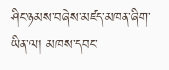ཤིང་ཉམས་བཞེས་མཛད་མཁན་ཞིག་ཡིན་ལ། མཁས་དབང་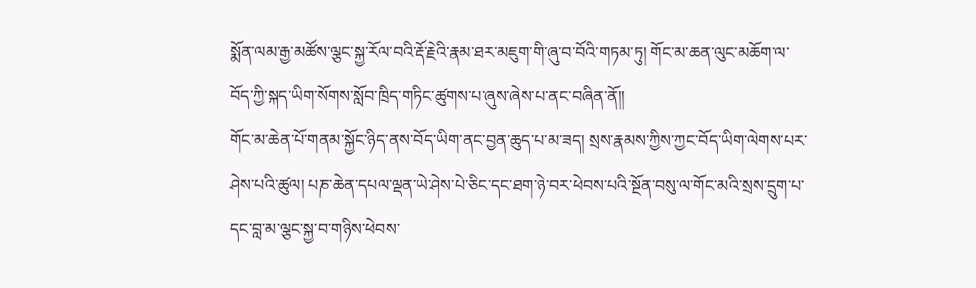སྨོན་ལམ་རྒྱ་མཚོས་ལྕང་སྐྱ་རོལ་བའི་རྡོ་རྗེའི་རྣམ་ཐར་མཇུག་གི་ཞུ་བ་བོའི་གཏམ་ཏུ། གོང་མ་ཆན་ལུང་མཆོག་ལ་བོད་ཀྱི་སྐད་ཡིག་སོགས་སློབ་ཁྲིད་གཏིང་ཚུགས་པ་ཞུས་ཞེས་པ་ནང་བཞིན་ནོ།།
གོང་མ་ཆེན་པོ་གནམ་སྐྱོང་ཉིད་ནས་བོད་ཡིག་ནང་བྱན་ཆུད་པ་མ་ཟད། སྲས་རྣམས་ཀྱིས་ཀྱང་བོད་ཡིག་ལེགས་པར་ཤེས་པའི་ཚུལ། པཎ་ཆེན་དཔལ་ལྡན་ཡེ་ཤེས་པེ་ཅིང་དང་ཐག་ཉེ་བར་ཕེབས་པའི་སྔོན་བསུ་ལ་གོང་མའི་སྲས་དྲུག་པ་དང་བླ་མ་ལྕང་སྐྱ་བ་གཉིས་ཕེབས་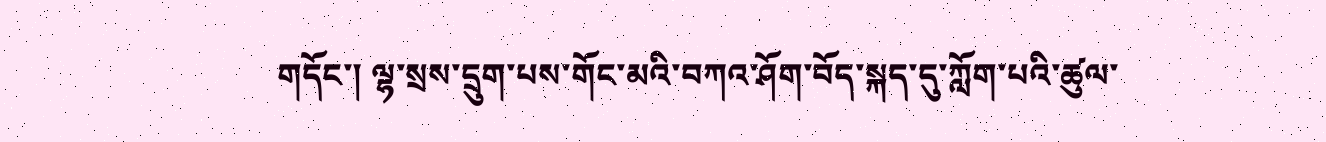གདོང་། ལྷ་སྲས་དྲུག་པས་གོང་མའི་བཀའ་ཤོག་བོད་སྐད་དུ་ཀློག་པའི་ཚུལ་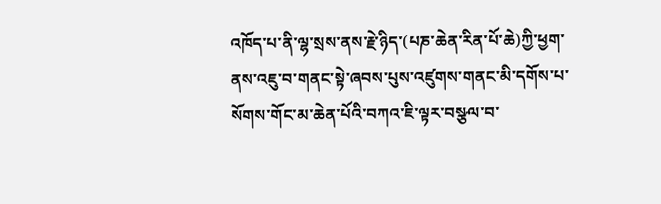འཁོད་པ་ནི་ལྷ་སྲས་ནས་རྗེ་ཉིད་(པཎ་ཆེན་རིན་པོ་ཆེ)ཀྱི་ཕྱག་ནས་འཇུ་བ་གནང་སྟེ་ཞབས་པུས་འཛུགས་གནང་མི་དགོས་པ་སོགས་གོང་མ་ཆེན་པོའི་བཀའ་ཇི་ལྟར་བསྩལ་བ་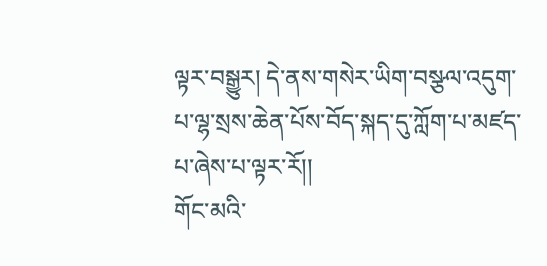ལྟར་བསྒྱུར། དེ་ནས་གསེར་ཡིག་བསྩལ་འདུག་པ་ལྷ་སྲས་ཆེན་པོས་བོད་སྐད་དུ་ཀློག་པ་མཛད་པ་ཞེས་པ་ལྟར་རོ།།
གོང་མའི་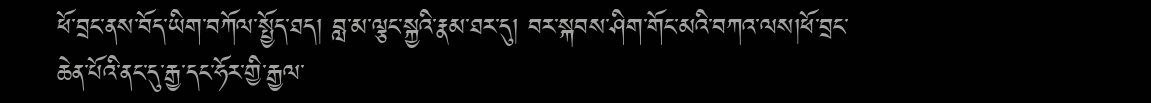ཕོ་བྲང་ནས་བོད་ཡིག་བཀོལ་སྤྱོད་ཐད། བླ་མ་ལྕང་སྐྱའི་རྣམ་ཐར་དུ། བར་སྐབས་ཤིག་གོང་མའི་བཀའ་ལས།ཕོ་བྲང་ཆེན་པོའི་ནང་དུ་རྒྱ་དང་ཧོར་གྱི་རྒྱལ་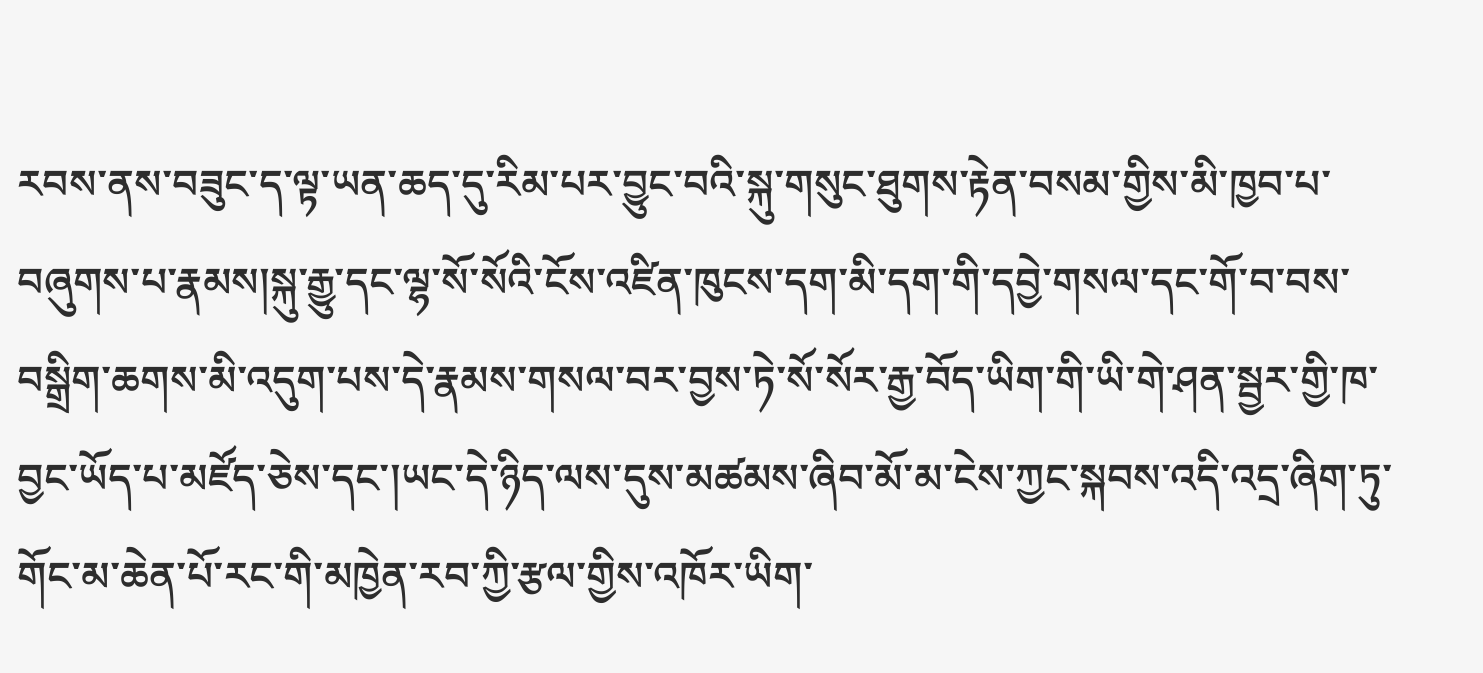རབས་ནས་བཟུང་ད་ལྟ་ཡན་ཆད་དུ་རིམ་པར་བྱུང་བའི་སྐུ་གསུང་ཐུགས་རྟེན་བསམ་གྱིས་མི་ཁྱབ་པ་བཞུགས་པ་རྣམས།སྐུ་རྒྱུ་དང་ལྷ་སོ་སོའི་ངོས་འཛིན་ཁུངས་དག་མི་དག་གི་དབྱེ་གསལ་དང་གོ་བ་བས་བསྒྲིག་ཆགས་མི་འདུག་པས་དེ་རྣམས་གསལ་བར་བྱས་ཏེ་སོ་སོར་རྒྱ་བོད་ཡིག་གི་ཡི་གེ་ཤན་སྦྱར་གྱི་ཁ་བྱང་ཡོད་པ་མཛོད་ཅེས་དང་།ཡང་དེ་ཉིད་ལས་དུས་མཚམས་ཞིབ་མོ་མ་ངེས་ཀྱང་སྐབས་འདི་འདྲ་ཞིག་ཏུ་གོང་མ་ཆེན་པོ་རང་གི་མཁྱེན་རབ་ཀྱི་རྩལ་གྱིས་འཁོར་ཡིག་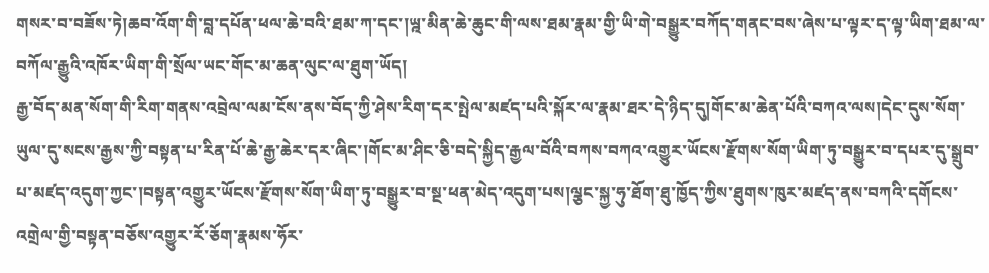གསར་བ་བཟོས་ཏེ།ཆབ་འོག་གི་བླ་དཔོན་ཕལ་ཆེ་བའི་ཐམ་ཀ་དང་།ཡྰ་མིན་ཆེ་ཆུང་གི་ལས་ཐམ་རྣམ་གྱི་ཡི་གེ་བསྒྱུར་བཀོད་གནང་བས་ཞེས་པ་ལྟར་ད་ལྟ་ཡིག་ཐམ་ལ་བཀོལ་རྒྱུའི་འཁོར་ཡིག་གི་སྲོལ་ཡང་གོང་མ་ཆན་ལུང་ལ་ཐུག་ཡོད།
རྒྱ་བོད་མན་སོག་གི་རིག་གནས་འབྲེལ་ལམ་ངོས་ནས་བོད་ཀྱི་ཤེས་རིག་དར་སྤེལ་མཛད་པའི་སྐོར་ལ་རྣམ་ཐར་དེ་ཉིད་དུ།གོང་མ་ཆེན་པོའི་བཀའ་ལས།དེང་དུས་སོག་ཡུལ་དུ་སངས་རྒྱས་ཀྱི་བསྟན་པ་རིན་པོ་ཆེ་རྒྱ་ཆེར་དར་ཞིང་།གོང་མ་ཤིང་ཅི་བདེ་སྐྱིད་རྒྱལ་བོའི་བཀས་བཀའ་འགྱུར་ཡོངས་རྫོགས་སོག་ཡིག་ཏུ་བསྒྱུར་བ་དཔར་དུ་སྒྲུབ་པ་མཛད་འདུག་ཀྱང་།བསྟན་འགྱུར་ཡོངས་རྫོགས་སོག་ཡིག་ཏུ་བསྒྱུར་བ་སྔ་ཕན་མེད་འདུག་པས།ལྕང་སྐྱ་ཧུ་ཐོག་ཐུ་ཁྱོད་ཀྱིས་ཐུགས་ཁུར་མཛད་ནས་བཀའི་དགོངས་འགྲེལ་གྱི་བསྟན་བཅོས་འགྱུར་རོ་ཅོག་རྣམས་ཧོར་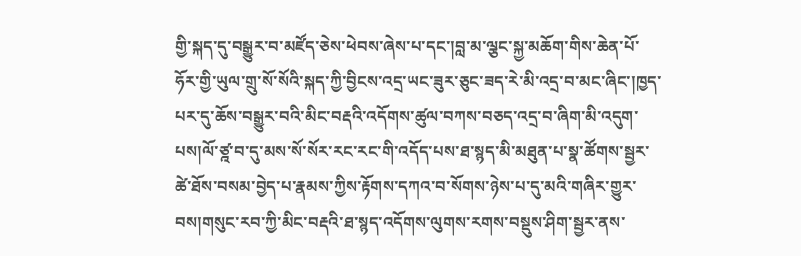གྱི་སྐད་དུ་བསྒྱུར་བ་མཛོད་ཅེས་ཕེབས་ཞེས་པ་དང་།བླ་མ་ལྕང་སྐྱ་མཆོག་གིས་ཆེན་པོ་ཧོར་གྱི་ཡུལ་གྲུ་སོ་སོའི་སྐད་ཀྱི་བྱིངས་འདྲ་ཡང་ཟུར་ཅུང་ཟད་རེ་མི་འདྲ་བ་མང་ཞིང་།ཁྱད་པར་དུ་ཆོས་བསྒྱུར་བའི་མིང་བརྡའི་འདོགས་ཚུལ་བཀས་བཅད་འདྲ་བ་ཞིག་མི་འདུག་པས།ལོ་ཙྰ་བ་དུ་མས་སོ་སོར་རང་རང་གི་འདོད་པས་ཐ་སྙད་མི་མཐུན་པ་སྣ་ཚོགས་སྦྱར་ཚེ་ཐོས་བསམ་བྱེད་པ་རྣམས་ཀྱིས་རྟོགས་དཀའ་བ་སོགས་ཉེས་པ་དུ་མའི་གཞིར་གྱུར་བས།གསུང་རབ་ཀྱི་མིང་བརྡའི་ཐ་སྙད་འདོགས་ལུགས་རགས་བསྡུས་ཤིག་སྦྱར་ནས་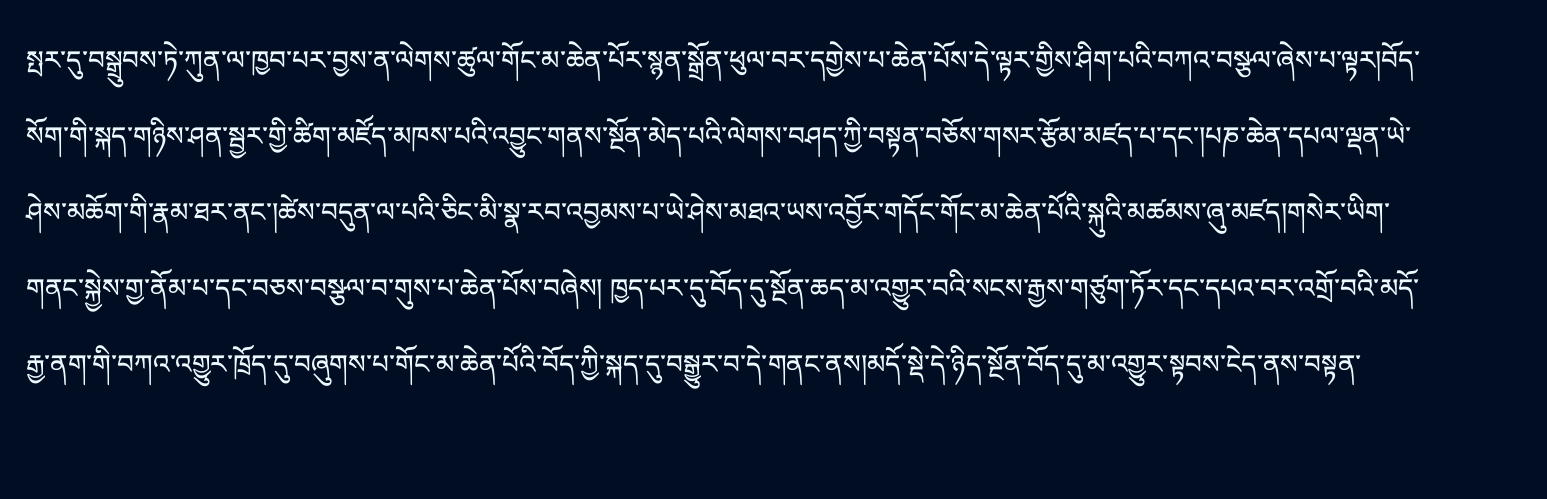སྤར་དུ་བསྒྲུབས་ཏེ་ཀུན་ལ་ཁྱབ་པར་བྱས་ན་ལེགས་ཚུལ་གོང་མ་ཆེན་པོར་སྙན་སྒྲོན་ཕུལ་བར་དགྱེས་པ་ཆེན་པོས་དེ་ལྟར་གྱིས་ཤིག་པའི་བཀའ་བསྩལ་ཞེས་པ་ལྟར།བོད་སོག་གི་སྐད་གཉིས་ཤན་སྦྱར་གྱི་ཚིག་མཛོད་མཁས་པའི་འབྱུང་གནས་སྔོན་མེད་པའི་ལེགས་བཤད་ཀྱི་བསྟན་བཅོས་གསར་རྩོམ་མཛད་པ་དང་།པཎ་ཆེན་དཔལ་ལྡན་ཡེ་ཤེས་མཆོག་གི་རྣམ་ཐར་ནང་།ཚེས་བདུན་ལ་པའི་ཅིང་མི་སྣ་རབ་འབྱམས་པ་ཡེ་ཤེས་མཐའ་ཡས་འབྱོར་གདོང་གོང་མ་ཆེན་པོའི་སྐུའི་མཚམས་ཞུ་མཛད།གསེར་ཡིག་གནང་སྐྱེས་གྱ་ནོམ་པ་དང་བཅས་བསྩལ་བ་གུས་པ་ཆེན་པོས་བཞེས། ཁྱད་པར་དུ་བོད་དུ་སྔོན་ཆད་མ་འགྱུར་བའི་སངས་རྒྱས་གཙུག་ཏོར་དང་དཔའ་བར་འགྲོ་བའི་མདོ་རྒྱ་ནག་གི་བཀའ་འགྱུར་ཁྲོད་དུ་བཞུགས་པ་གོང་མ་ཆེན་པོའི་བོད་ཀྱི་སྐད་དུ་བསྒྱུར་བ་དེ་གནང་ནས།མདོ་སྡེ་དེ་ཉིད་སྔོན་བོད་དུ་མ་འགྱུར་སྟབས་ངེད་ནས་བསྟན་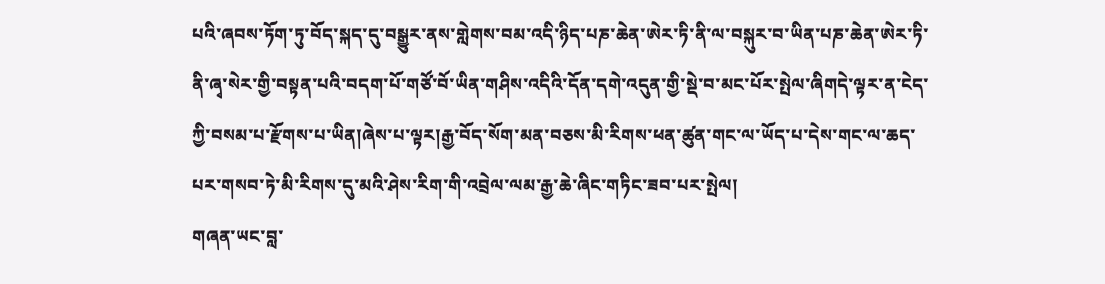པའི་ཞབས་ཏོག་ཏུ་བོད་སྐད་དུ་བསྒྱུར་ནས་གླེགས་བམ་འདི་ཉིད་པཎ་ཆེན་ཨེར་ཏི་ནི་ལ་བསྐུར་བ་ཡིན་པཎ་ཆེན་ཨེར་ཏི་ནི་ཞྭ་སེར་གྱི་བསྟན་པའི་བདག་པོ་གཙོ་བོ་ཡིན་གཤིས་འདིའི་དོན་དགེ་འདུན་གྱི་སྡེ་བ་མང་པོར་སྤེལ་ཞིགདེ་ལྟར་ན་ངེད་ཀྱི་བསམ་པ་རྫོགས་པ་ཡིན།ཞེས་པ་ལྟར།རྒྱ་བོད་སོག་མན་བཅས་མི་རིགས་ཕན་ཚུན་གང་ལ་ཡོད་པ་དེས་གང་ལ་ཆད་པར་གསབ་ཏེ་མི་རིགས་དུ་མའི་ཤེས་རིག་གི་འབྲེལ་ལམ་རྒྱ་ཆེ་ཞིང་གཏིང་ཟབ་པར་སྤེལ།
གཞན་ཡང་བླ་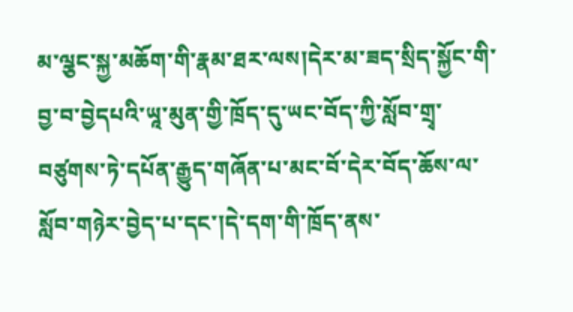མ་ལྕང་སྐྱ་མཆོག་གི་རྣམ་ཐར་ལས།དེར་མ་ཟད་སྲིད་སྐྱོང་གི་བྱ་བ་བྱེདཔའི་ཡཱ་མུན་གྱི་ཁྲོད་དུ་ཡང་བོད་ཀྱི་སློབ་གྲྭ་བཙུགས་ཏེ་དཔོན་རྒྱུད་གཞོན་པ་མང་བོ་དེར་བོད་ཆོས་ལ་སློབ་གཉེར་བྱེད་པ་དང་།དེ་དག་གི་ཁྲོད་ནས་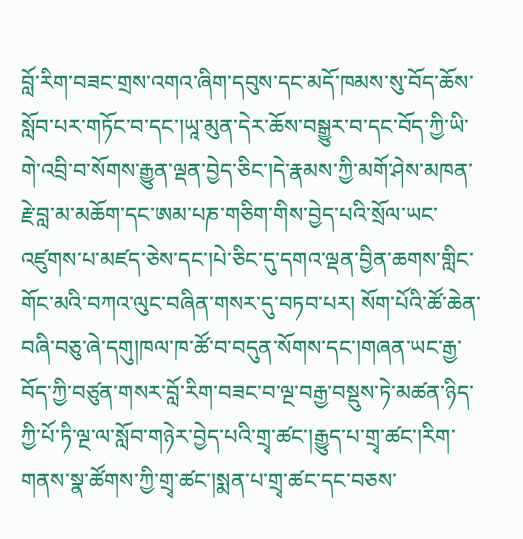བློ་རིག་བཟང་གྲས་འགའ་ཞིག་དབུས་དང་མདོ་ཁམས་སུ་བོད་ཆོས་སློབ་པར་གཏོང་བ་དང་།ཡཱ་མུན་དེར་ཆོས་བསྒྱུར་བ་དང་བོད་ཀྱི་ཡི་གེ་འབྲི་བ་སོགས་རྒྱུན་ལྡན་བྱེད་ཅིང་།དེ་རྣམས་ཀྱི་མགོ་ཤེས་མཁན་རྗེ་བླ་མ་མཆོག་དང་ཨམ་པཎ་གཅིག་གིས་བྱེད་པའི་སྲོལ་ཡང་འཛུགས་པ་མཛད་ཅེས་དང་།པེ་ཅིང་དུ་དགའ་ལྡན་བྱིན་ཆགས་གླིང་གོང་མའི་བཀའ་ལུང་བཞིན་གསར་དུ་བཏབ་པར། སོག་པོའི་ཚོ་ཆེན་བཞི་བཅུ་ཞེ་དགུ།ཁལ་ཁ་ཚོ་བ་བདུན་སོགས་དང་།གཞན་ཡང་རྒྱ་བོད་ཀྱི་བཙུན་གསར་བློ་རིག་བཟང་བ་ལྔ་བརྒྱ་བསྡུས་ཏེ་མཚན་ཉིད་ཀྱི་པོ་ཏི་ལྔ་ལ་སློབ་གཉེར་བྱེད་པའི་གྲྭ་ཚང་།རྒྱུད་པ་གྲྭ་ཚང་།རིག་གནས་སྣ་ཚོགས་ཀྱི་གྲྭ་ཚང་།སྨན་པ་གྲྭ་ཚང་དང་བཅས་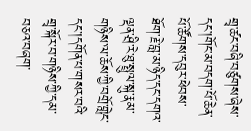གྲྭ་ཚང་བཞི་བཙུགས་ཞེས་དང་།གོང་མ་བདག་པོ་ཆེན་པོ་ཚོགས་དབུར་ཕེབས་ཐོག་རྗེ་བླ་མ་ཉིད་དང་དགའ་ལྡན་ཤྲི་རེ་ཐུ་སྤྲུལ་སྐུ་རྣམ་གཉིས་ལ་ཆོས་ཀྱི་བགྲོ་གླེང་དང་།དགོན་པ་གསར་བའི་གྲྭ་སྐོར་བ་གཉིས་ཀྱི་དམ་བཅའ་བཞག་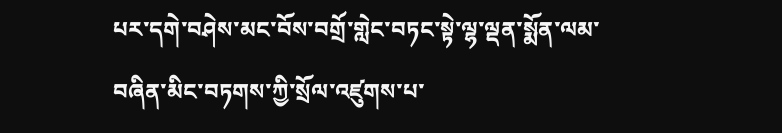པར་དགེ་བཤེས་མང་བོས་བགྲོ་གླེང་བཏང་སྟེ་ལྷ་ལྡན་སྨོན་ལམ་བཞིན་མིང་བཏགས་ཀྱི་སྲོལ་འཛུགས་པ་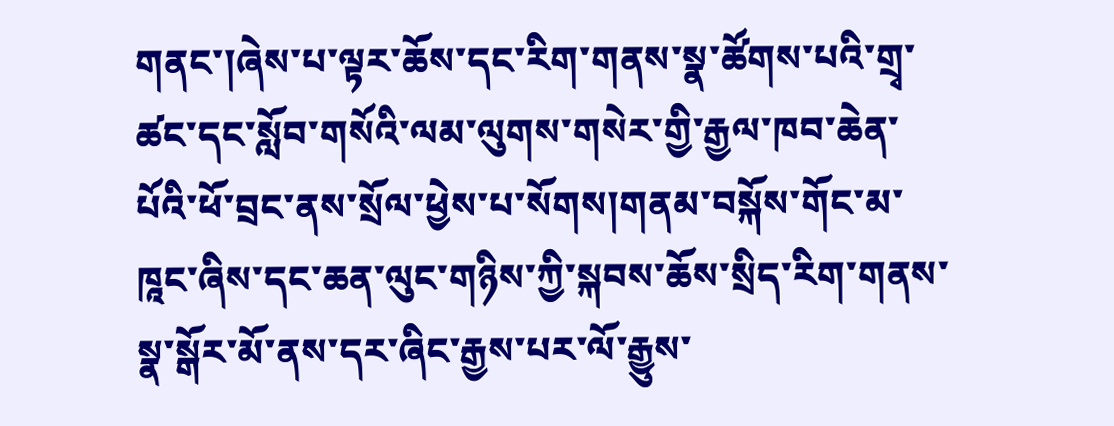གནང་།ཞེས་པ་ལྟར་ཆོས་དང་རིག་གནས་སྣ་ཚོགས་པའི་གྲྭ་ཚང་དང་སློབ་གསོའི་ལམ་ལུགས་གསེར་གྱི་རྒྱལ་ཁབ་ཆེན་པོའི་ཕོ་བྲང་ནས་སྲོལ་ཕྱེས་པ་སོགས།གནམ་བསྐོས་གོང་མ་ཁཱང་ཞིས་དང་ཆན་ལུང་གཉིས་ཀྱི་སྐབས་ཆོས་སྲིད་རིག་གནས་སྣ་སྒོར་མོ་ནས་དར་ཞིང་རྒྱས་པར་ལོ་རྒྱུས་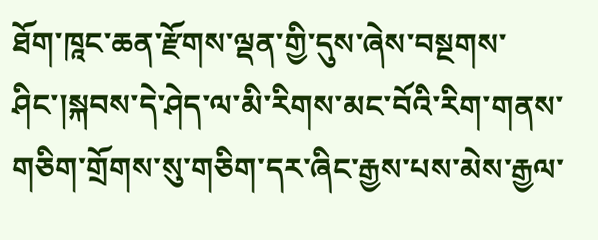ཐོག་ཁཱང་ཆན་རྫོགས་ལྡན་གྱི་དུས་ཞེས་བསྔགས་ཤིང་།སྐབས་དེ་ཤེད་ལ་མི་རིགས་མང་བོའི་རིག་གནས་གཅིག་གྲོགས་སུ་གཅིག་དར་ཞིང་རྒྱས་པས་མེས་རྒྱལ་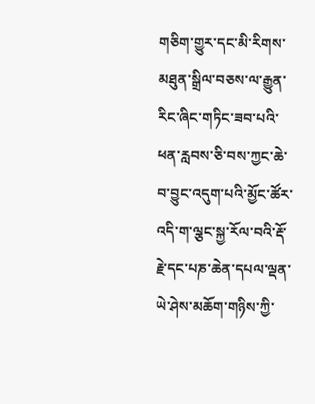གཅིག་གྱུར་དང་མི་རིགས་མཐུན་སྒྲིལ་བཅས་ལ་རྒྱུན་རིང་ཞིང་གཏིང་ཟབ་པའི་ཕན་རླབས་ཅི་བས་ཀྱང་ཆེ་བ་བྱུང་འདུག་པའི་མྱོང་ཚོར་འདི་ག་ལྕང་སྐྱ་རོལ་བའི་རྡོ་རྗེ་དང་པཎ་ཆེན་དཔལ་ལྡན་ཡེ་ཤེས་མཆོག་གཉིས་ཀྱི་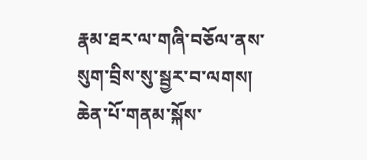རྣམ་ཐར་ལ་གཞི་བཅོལ་ནས་སུག་བྲིས་སུ་སྦྱར་བ་ལགས།
ཆེན་པོ་གནམ་སྐོས་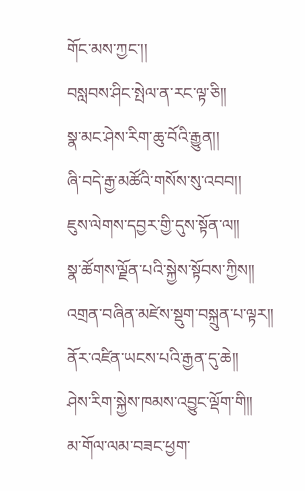གོང་མས་ཀྱང་།།
བསླབས་ཤིང་སྤེལ་ན་རང་ལྟ་ཅི།།
སྣ་མང་ཤེས་རིག་ཆུ་བོའི་རྒྱུན།།
ཞི་བདེ་རྒྱ་མཚོའི་གསོས་སུ་འབབ།།
ཇུས་ལེགས་དབྱར་གྱི་དུས་སྟོན་ལ།།
སྣ་ཚོགས་ལྗོན་པའི་སྐྱེས་སྟོབས་ཀྱིས།།
འགྲན་བཞིན་མཛེས་སྡུག་བསྐྲུན་པ་ལྟར།།
ནོར་འཛིན་ཡངས་པའི་རྒྱན་དུ་ཆེ།།
ཤེས་རིག་སྐྱེས་ཁམས་འབྱུང་ལྡོག་གི།།
མ་གོལ་ལམ་བཟང་ཕྱག་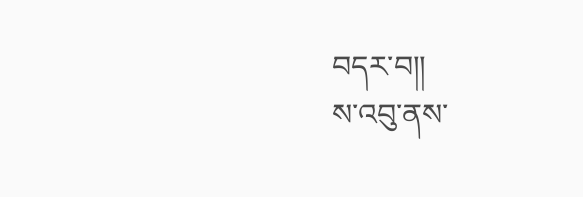བདར་བ།།
ས་འབུ་ནས་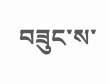བཟུང་ས་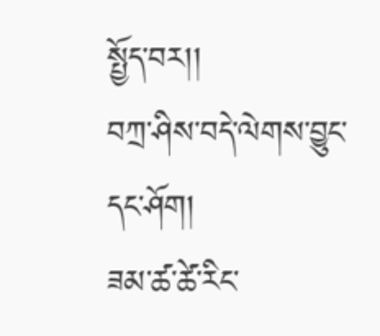སྤྱོད་བར།།
བཀྲ་ཤིས་བདེ་ལེགས་བྱུང་དང་ཤོག།
ཟམ་ཚ་ཚེ་རིང་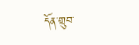དོན་གྲུབ་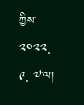ཀྱིས་༢༠༢༢. ༩. ༧་ལ།